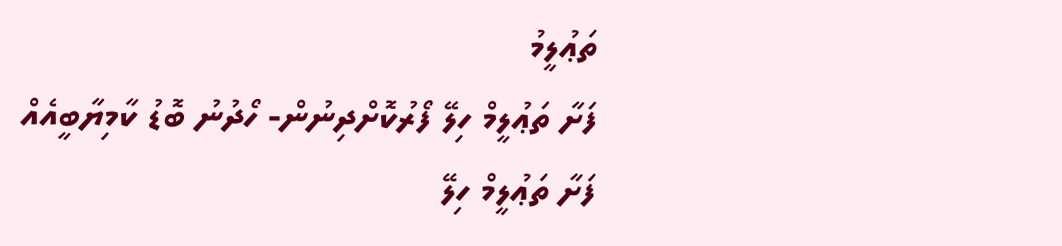ތަޢުލީމު
ފަށާ ތަޢުލީމް ހިލޭ ފޯރުކޮށްދިނުން- ހޯދުނު ބޮޑު ކާމިޔާބީއެއް
ފަށާ ތަޢުލީމް ހިލޭ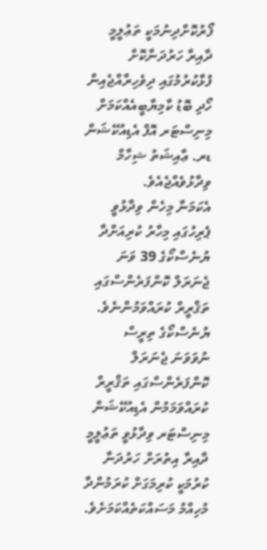ފޯރުކޮށްދިނުމަކީ ތަޢުލީމީ ދާއިރާ ހަރުދަނާކޮށް ފުޅާކުރުމުގައި ދިވެހިރާއްޖެއިން ހޯދި ބޮޑު ކާމިޔާބީއެއްކަމަށް މިނިސްޓަރ އޮފް އެޑިއުކޭޝަން ޑރ. ޢާއިޝަތު ޝިހާމް ވިދާޅުވެއްޖެއެވެ.
އެކަމަނާ މިހެން ވިދާޅުވީ ޕެރިހުގައި މިހާރު ކުރިއަށްދާ ޔުނެސްކޯގެ 39 ވަނަ ޖެނަރަލް ކޮންފަރެންސްގައި ތަޤްރީރް ކުރައްވަމުންނެވެ.
ޔުނެސްކޯގެ ތިރީސް ނުވަވަނަ ޖެނަރަލް ކޮންފަރެންސްގައި ތަޤްރީރް ކުރައްވަމަމުން އެޑިއުކޭޝަން މިނިސްޓަރ ވިދާޅުވީ ތަޢުލީމީ ދާއިރާ އިތުރަށް ހަރުދަނާ ކުރުމަކީ ކުރިމަގަށް ކުރަމުންދާ މުހިއްމު މަސައްކަތެއްކަމަށެވެ.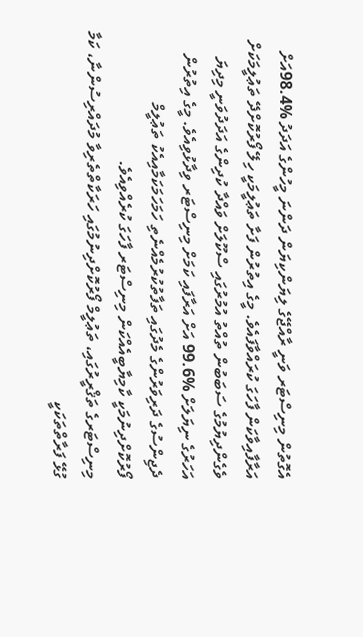އެގޮތުން މިނިސްޓަރ ވަނީ ރާއްޖޭގެ ލިޔަންކިޔަން ދަންނަ މީހުންގެ އަދަދު %98.4އަށް އަރާފާއިވާކަން ފާހަގަ ކުރައްވާފައެވެ. މީގެ އިތުރުން ފަށާ ތަޢުލީމަކީ ހިލޭ ފޯރުކޮށްދޭ ތަޢުލީމަކަށް ވެގެންދިޔުމުގެ ސަބަބުން ތުއްތު އުމުރުގައި ސްކޫލަށް ވައްދާ ކުދިންގެ އަދަދުވަނީ މިދިޔަ އަހަރުގެ ނިޔަލަށް %99.6 އަށް އަރާފައި ކަމަށް މިނިސްޓަރ ވިދާޅުވިއެވެ. މީގެ އިތުރުން ދެޖިންސުގެ ދަރިވަރުންގެ މެދުގައި ތަފާތުކުރުމެއްނެތި ހަމަހަމަކަމާއިއެކު ތަޢުލީމް ފޯރުކޮށްދިނުމަކީ ކާމިޔާބީއެއްކަން މިނިސްޓަރ ފާހަގަ ކުރެއްވިއެވެ.
މިނިސްޓަރގެ ތަޤްރީރުގައި، ތަޢުލީމް ފޯރުކޮށްދިނުމުގައި ހަރަކާތްތެރިވާ މުދައްރިސުންނާ، ކަމާ ގުޅޭ ފަރާތްތަކަކީ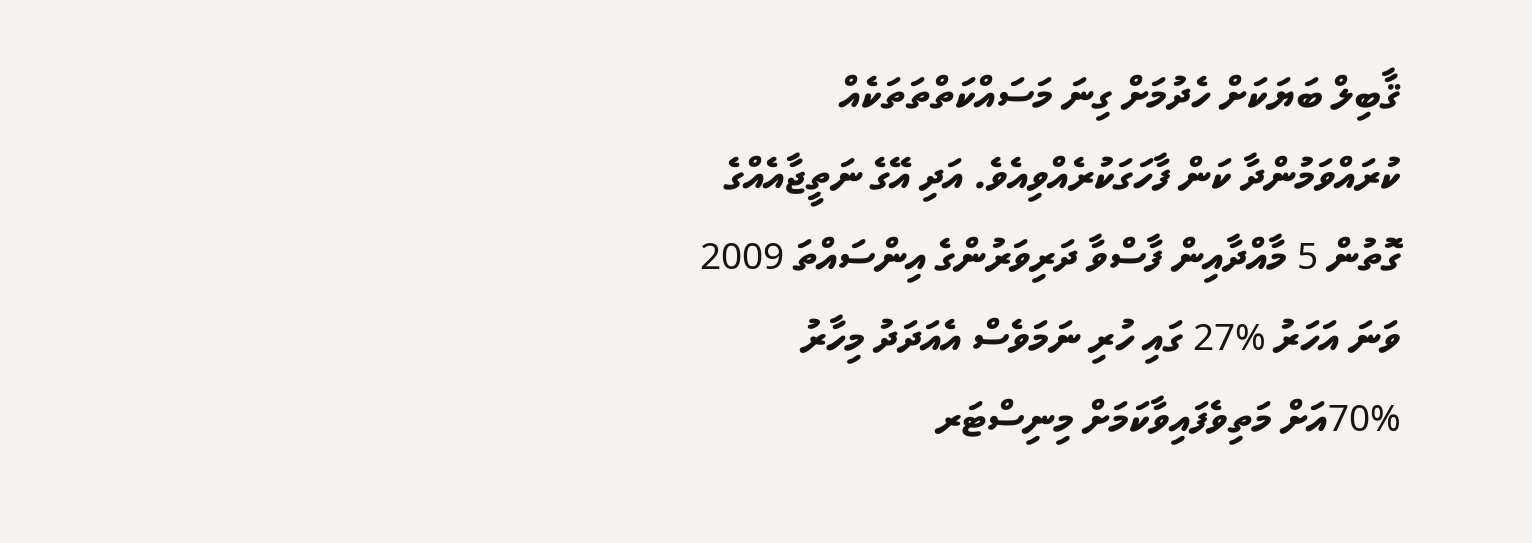ޤާބިލް ބަޔަކަށް ހެދުމަށް ގިނަ މަސައްކަތްތަތަކެއް ކުރައްވަމުންދާ ކަން ފާހަގަކުރެއްވިއެވެ. އަދި އޭގެ ނަތީޖާއެއްގެ ގޮތުން 5 މާއްދާއިން ފާސްވާ ދަރިވަރުންގެ އިންސައްތަ 2009 ވަނަ އަހަރު %27 ގައި ހުރި ނަމަވެސް އެއަދަދު މިހާރު %70އަށް މަތިވެފައިވާކަމަށް މިނިސްޓަރ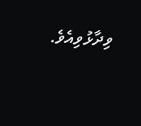ވިދާޅުވިއެވެ.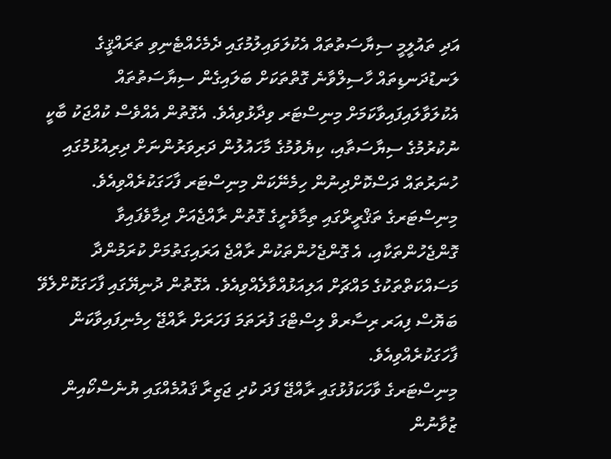އަދި ތައުލީމީ ސިޔާސަތުތައް އެކުލަވައިލުމުގައި ދެމެހެއްޓެނިވި ތަރައްޤީގެ ލަނޑުދަނޑިތައް ހާސިލްވާނެ ގޮތްތަކަށް ބަލައިގެން ސިޔާސަތުތައް އެކުލަވާލައިފައިވާކަމަށް މިނިސްޓަރ ވިދާޅުވިއެވެ. އެގޮތުން އެއްވެސް ކުއްޖަކު ބާކީ ނުކުރުމުގެ ސިޔާސަތާއި، ކިޔެވުމުގެ މާހައުލުން ދަރިވަރުންނަށް ދިރިއުޅުމުގައި ހުނަރުތައް ދަސްކޮށްދިނުން ހިމެނޭކަން މިނިސްޓަރ ފާހަގަކުރެއްވިއެވެ.
މިނިސްޓަރގެ ތަޤްރީރްގައި ތިމާވެށީގެ ގޮތުން ރާއްޖެއަށް ދިމާވެފައިވާ ގޮންޖެހުންތަކާއި، އެ ގޮންޖެހުންތަކުން ރާއްޖެ އަރައިގަތުމަށް ކުރަމުންދާ މަސައްކަތްތަކުގެ މައްޗަށް އަލިއަޅުއްވާލެއްވިއެވެ. އެގޮތުން ދުނިޔޭގައި ފާހަގަކޮށްލެވޭ ބަޔޮސް ފިއަރ ރިސާރވް ލިސްޓްގަ ފުރަތަމަ ފަހަރަށް ރާއްޖޭ ހިމެނިފައިވާކަން ފާހަގަކުރެއްވިއެވެ.
މިނިސްޓަރގެ ވާހަކަފުޅުގައި ރާއްޖޭ ފަދަ ކުދި ޖަޒިރާ ޤައުމެއްގައި ޔުނެސްކޯއިން ޒުވާނުން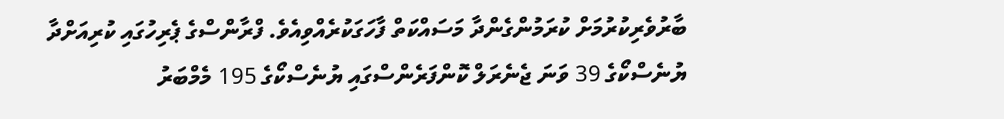ބާރުވެރިކުރުމަށް ކުރަމުންގެންދާ މަސައްކަތް ފާހަގަކުރެއްވިއެވެ. ފްރާންސްގެ ޕެރިހުގައި ކުރިއަށްދާ ޔުނެސްކޯގެ 39 ވަނަ ޖެނެރަލް ކޮންފަރެންސްގައި ޔުނެސްކޯގެ 195 މެމްބަރު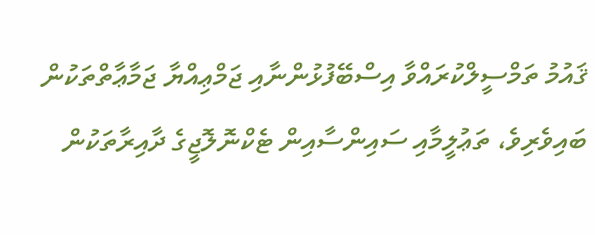ޤައުމު ތަމްސީލްކުރައްވާ އިސްބޭފުޅުންނާއި ޖަމްޢިއްޔާ ޖަމާޢާތްތަކުން ބައިވެރިވެ، ތަޢުލީމާއި ސައިންސާއިން ޓެކްނޮލޮޖީގެ ދާއިރާތަކުން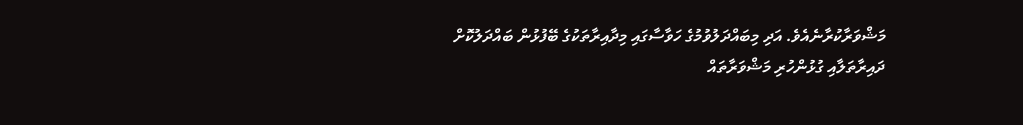މަޝްވަރާކުރާނެއެވެ. އަދި މިބައްދަލުވުމުގެ ހަވާސާގައި މިދާއިރާތަކުގެ ބޭފުޅުން ބައްދަލުކޮށް ދައިރާތަލާއި ގުޅުންހުރި މަޝްވަރާތައް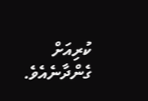ކުރިއަށް ގެންދާނެއެވެ.